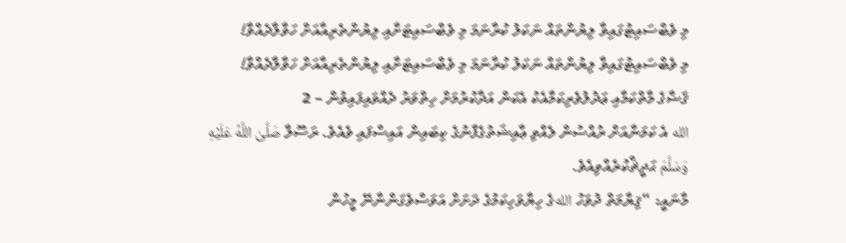މި ވެބްސައިޓުގައިވާ ލިޔުންތައް ނަކަލު ކުރާނަމަ މި ވެބްސައިޓަށާއި ލިޔުންތެރިއާއަށް ހަވާލާދެއްވާ!
މި ވެބްސައިޓުގައިވާ ލިޔުންތައް ނަކަލު ކުރާނަމަ މި ވެބްސައިޓަށާއި ލިޔުންތެރިއާއަށް ހަވާލާދެއްވާ!
ޤަޟާގެ މާތްކަމާއި ޢަދުލުވެރިކަމާއެކު އެކަން އަދާކުރުމަށް ހިތްވަރު ދެއްވައިފައިވުން – 2
الله އެ ކަމަނާއަށް ރުއްސުން ލެއްވި ޢާއިޝަތުގެފާނުގެ ކިބައިން އައިސްފައި ވެއެވެ. ރަސޫލާ صَلَّىٰ اللَّهُ عَلَيْهِ وَسَلَّمَ ޙަދީޘްކުރެއްވިއެވެ.
މާނައީ: “ޤިޔާމަތް ދުވަހު اللهގެ ހިޔާވަހިކަމުގެ ދަށަށް އަވަސްވެގަންނާނޭ މީހުން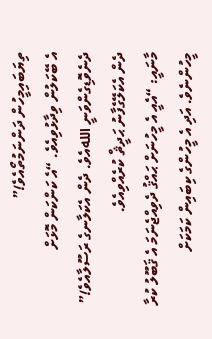ތިޔަބައިމީހުން ދަންނަމުތޯއެވެ!”
އެ ބޭކަލުން ވިދާޅުވިއެވެ. “އެ ކަންކަން މޮޅަށް ދެނެވޮޑިގެންވަނީ اللهއެވެ. ދެން އެކަލާނގެ ރަސޫލާއެވެ!” ދެން އެކަލޭގެފާނު ޙަދީޘް ކުރެއްވިއެވެ.
މާނައީ: “އެއީ އެ މީހުނަށް ޙައްޤު ދެވިއްޖެނަމަ އެ ޤަބޫލު ކުރާ މީހުންނެވެ. އަދި އެ މީހުންގެ ކިބައިން ކަމަކަށް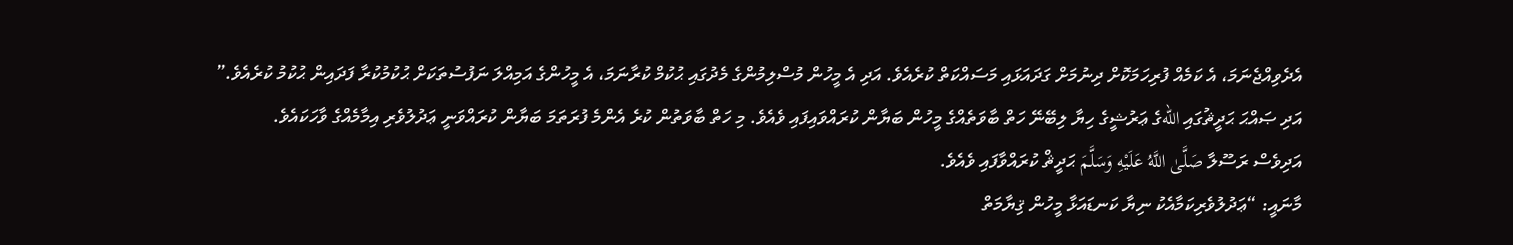އެދެވިއްޖެނަމަ، އެ ކަމެއް ފުރިހަމަކޮށް ދިނުމަށް ގަދައަޅައި މަސައްކަތް ކުރެއެވެ. އަދި އެ މީހުން މުސްލިމުންގެ މެދުގައި ޙުކުމް ކުރާނަމަ، އެ މީހުންގެ އަމިއްލަ ނަފުސުތަކަށް ޙުކުމުކުރާ ފަދައިން ޙުކުމު ކުރެއެވެ.”
އަދި ޞައްޙަ ޙަދީޘުގައި اللهގެ ޢަރުޝީގެ ހިޔާ ލިބޭނޭ ހަތް ބާވަތެއްގެ މީހުން ބަޔާން ކުރައްވައިފައި ވެއެވެ. މި ހަތް ބާވަތުން ކުރެ އެންމެ ފުރަތަމަ ބަޔާން ކުރައްވަނީ ޢަދުލުވެރި އިމާމެއްގެ ވާހަކައެވެ.
އަދިވެސް ރަސޫލާ صَلَّىٰ اللَّهُ عَلَيْهِ وَسَلَّمَ ޙަދީޘް ކުރައްވާފައި ވެއެވެ.
މާނައީ: “ޢަދުލުވެރިކަމާއެކު ނިޔާ ކަނޑައަޅާ މީހުން ޤިޔާމަތް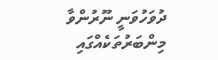ދުވަހުވަނީ ނޫރުންވާ މިންބަރުތަކެއްގައި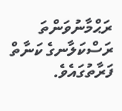ރަޙްމާނުވަންތަ ރަސްކަލާނގެ ކަނާތް ފަރާތުގައެވެ.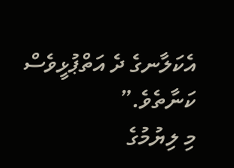އެކަލާނގެ ދެ އަތްޕުޅީވެސް ކަނާތެވެ.”
މި ލިޔުމުގެ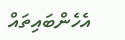އެހެންބައިތައް